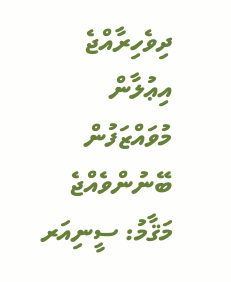ދިވެހިރާއްޖެ
އިޢުލާން
މުވައްޒަފުން ބޭނުންވެއްޖެ
މަޤާމު: ސީނިއަރ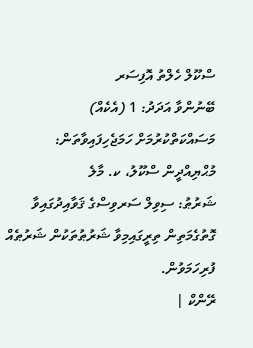ސްކޫލް ހެލްތު އޮފިސަރ
ބޭނުންވާ އަދަދު: 1 (އެކެއް)
މަސައްކަތްކުރުމަށް ހަމަޖެހިފައިވާތަން: މުޙްޔިއްދީން ސްކޫލު، ކ. މާލެ
ޝަރުޠު: ސިވިލް ސަރވިސްގެ ޤަވާއިދުގައިވާ ގޮތުގެމަތިން ތިރީގައިމިވާ ޝަރުޠުތަކުން ޝަރުޠެއް ފުރިހަމަވުން.
ރޭންކް |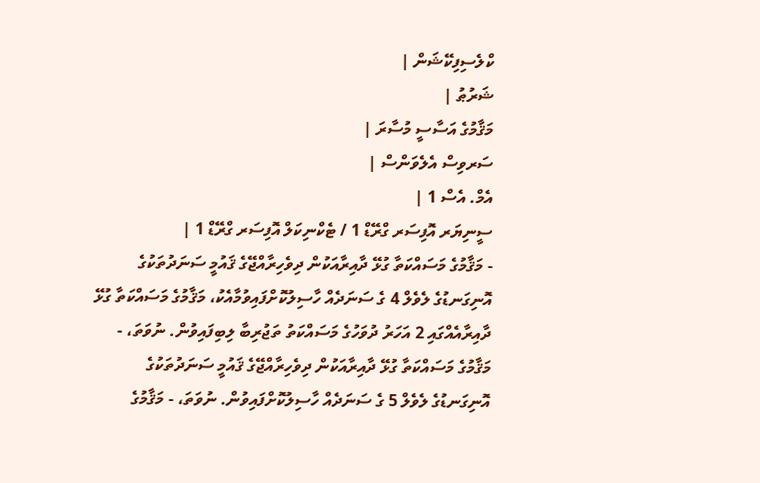ކްލެސިފިކޭޝަން |
ޝަރުޠު |
މަޤާމުގެ އަސާސީ މުސާރަ |
ސަރވިސް އެލެވަންސް |
އެމް. އެސް 1 |
ސީނިޔަރ އޮފިސަރ ގްރޭޑް 1 / ޓެކްނިކަލް އޮފިސަރ ގްރޭޑް 1 |
- މަޤާމުގެ މަސައްކަތާ ގުޅޭ ދާއިރާއަކުން ދިވެހިރާއްޖޭގެ ޤައުމީ ސަނަދުތަކުގެ އޮނިގަނޑުގެ ލެވެލް 4 ގެ ސަނަދެއް ހާސިލުކޮށްފައިވުމާއެކު، މަޤާމުގެ މަސައްކަތާ ގުޅޭ ދާއިރާއެއްގައި 2 އަހަރު ދުވަހުގެ މަސައްކަތު ތަޖުރިބާ ލިބިފައިވުން. ނުވަތަ، - މަޤާމުގެ މަސައްކަތާ ގުޅޭ ދާއިރާއަކުން ދިވެހިރާއްޖޭގެ ޤައުމީ ސަނަދުތަކުގެ އޮނިގަނޑުގެ ލެވެލް 5 ގެ ސަނަދެއް ހާސިލުކޮށްފައިވުން. ނުވަތަ، - މަޤާމުގެ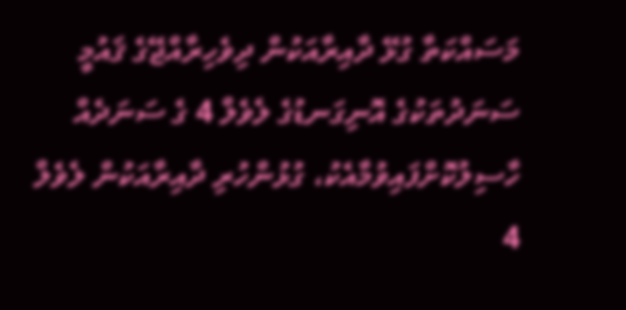މަސައްކަތާ ގުޅޭ ދާއިރާއަކުން ދިވެހިރާއްޖޭގެ ޤައުމީ ސަނަދުތަކުގެ އޮނިގަނޑުގެ ލެވެލް 4 ގެ ސަނަދެއް ހާސިލުކޮށްފައިވުމާއެކު، ގުޅުންހުރި ދާއިރާއަކުން ލެވެލް 4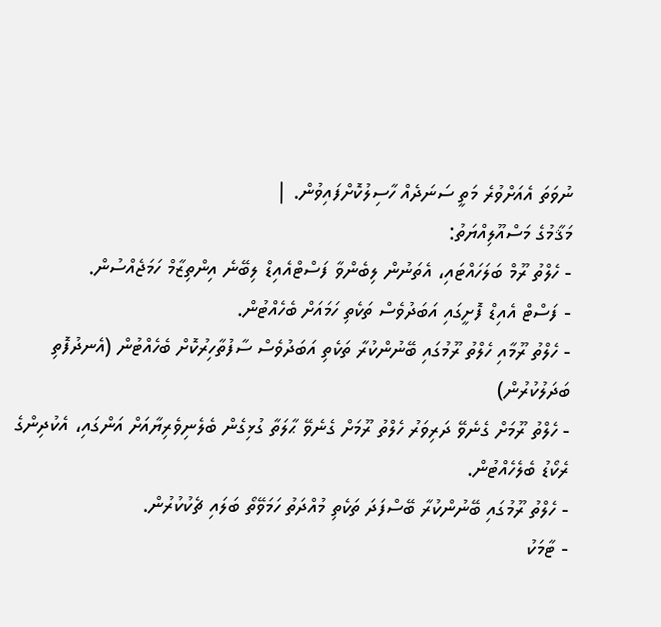ނުވަތަ އެއަށްވުރެ މަތީ ސަނަދެއް ހާސިލުކޮށްފައިވުން. |
މަޤާމުގެ މަސްއޫލިއްޔަތު:
- ހެލްތު ރޫމް ބަލަހައްޓައި، އެތަނުން ލިބެންވާ ފަސްޓްއެއިޑް ލިބޭނެ އިންތިޒާމް ހަމަޖެއްސުން.
- ފަސްޓް އެއިޑް ފޮށީގައި އަބަދުވެސް ތަކެތި ހަމައަށް ބެހެއްޓުން.
- ހެލްތު ރޫމާއި ހެލްތު ރޫމުގައި ބޭނުންކުރާ ތަކެތި އަބަދުވެސް ސާފުތާހިރުކޮށް ބެހެއްޓުން (އެނދުފޮތި ބަދަލުކުރުން)
- ހެލްތު ރޫމަށް ގެނެވޭ ދަރިވަރު ހެލްތު ރޫމަށް ގެނެވޭ ޙާލަތާ ގުޅިގެން ބެލެނިވެރިޔާއަށް އަންގައި، އެކުދިންގެ ރެކޯޑު ބެލެހެއްޓުން.
- ހެލްތު ރޫމުގައި ބޭނުންކުރާ ބޭސްފަދަ ތަކެތި މުއްދަތު ހަމަވޭތޯ ބަލައި ޗެކުކުރުން.
- ޓާމަކު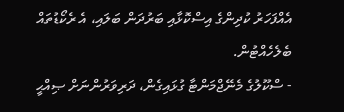އެއްފަހަރު ކުދިންގެ އިސްކޮޅާއި ބަރުދަން ބަލައި، އެ ރެކޯޑުތައް ބެލެހެއްޓުން.
- ސްކޫލުގެ މެނޭޖްމަންޓާ ގުޅައިގެން، ދަރިވަރުންނަށް ޞިއްޙީ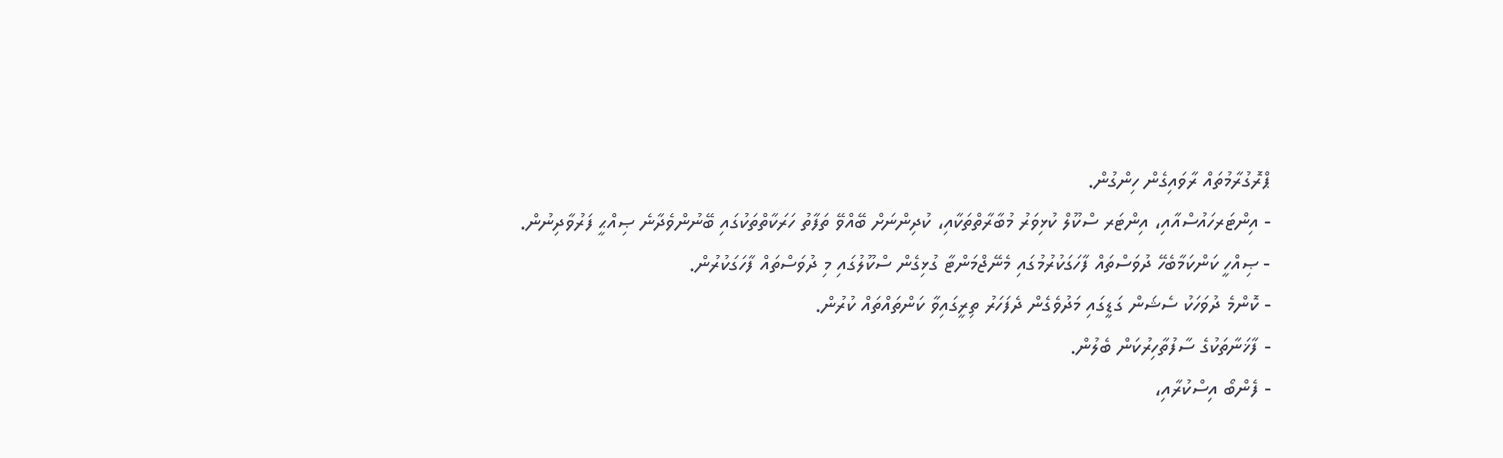ޕްރޮގުރާމުތައް ރާވައިގެން ހިންގުން.
- އިންޓަރހައުސްއާއި، އިންޓަރ ސްކޫލް ކުޅިވަރު މުބާރާތްތަކާއި، ކުދިންނަށް ބޭއްވޭ ތަފާތު ހަރަކާތްތަކުގައި ބޭނުންވެދާނެ ޞިއްޙީ ފަރުވާދިނުން.
- ޞިއްހީ ކަންކަމާބެހޭ ދުވަސްތައް ފާހަގަކުރުމުގައި މެނޭޖްމަންޓާ ގުޅިގެން ސްކޫލުގައި މި ދުވަސްތައް ފާހަގަކުރުން.
- ކޮންމެ ދުވަހަކު ސެޝަން ގަޑީގައި މަދުވެގެން ދެފަހަރު ތިރީގައިވާ ކަންތައްތައް ކުރުން.
- ފާޚަނާތަކުގެ ސާފުތާހިރުކަން ބެލުން.
- ފެންބޯ އިސްކުރާއި،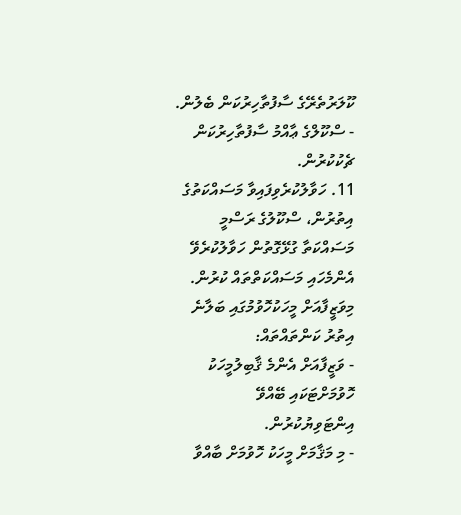ކޫލަރުތެރޭގެ ސާފުތާހިރުކަން ބެލުން.
- ސްކޫލްގެ ޢާއްމު ސާފުތާހިރުކަން ޗެކުކުރުން.
11. ހަވާލުކުރެވިފައިވާ މަސައްކަތުގެ އިތުރުން، ސްކޫލުގެ ރަސްމީ މަސައްކަތާ ގުޅޭގޮތުން ހަވާލުކުރެވޭ އެންމެހައި މަސައްކަތްތައް ކުރުން.
މިވަޒީފާއަށް މީހަކުހޮވުމުގައި ބަލާނެ އިތުރު ކަންތައްތައް:
- ވަޒީފާއަށް އެންމެ ޤާބިލުމީހަކު ހޮވުމަށްޓަކައި ބޭއްވޭ އިންޓަވިޔުކުރުން.
- މި މަޤާމަށް މީހަކު ހޮވުމަށް ބާއްވާ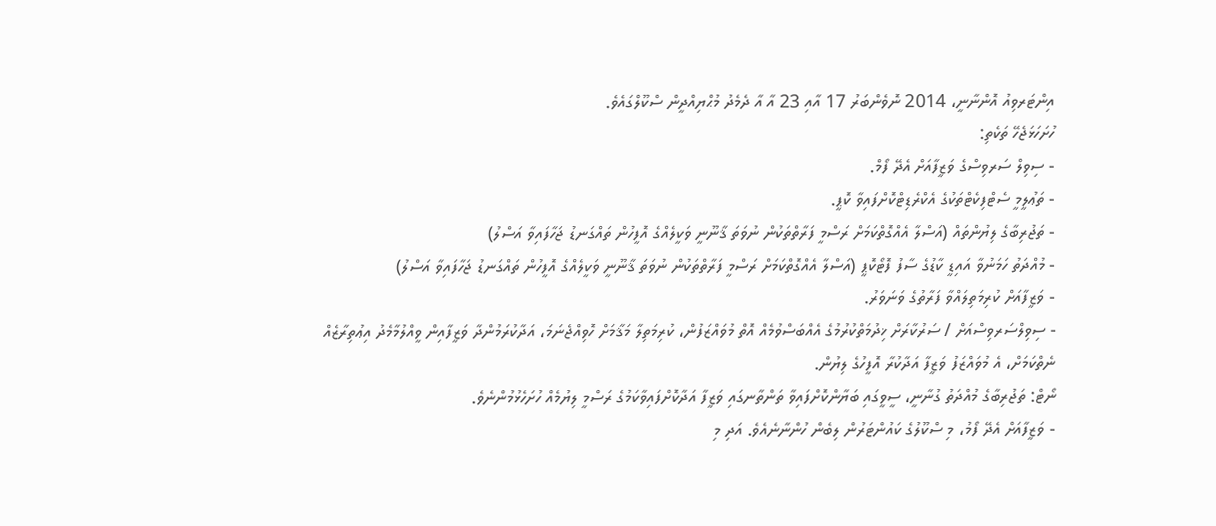އިންޓަރވިއު އޮންނާނީ، 2014 ނޮވެންބަރު 17 އާއި 23 އާ އާ ދެމެދު މުޙްޔިއްދީން ސްކޫލްގައެވެ.
ހުށަހަޅަޖެހޭ ތަކެތި:
- ސިވިލް ސަރވިސްގެ ވަޒީފާއަށް އެދޭ ފޯމް.
- ތަޢުލީމީ ސެޓްފިކެޓްތަކުގެ އެކްރެޑިޓްކޮށްފައިވާ ކޮޕީ.
- ތަޖުރިބާގެ ލިޔުންތައް (އަސްލާ އެއްގޮތްކަމަށް ރަސްމީ ފަރާތްތަކުން ނުވަތަ ޤާނޫނީ ވަކީލެއްގެ އޮފީހުން ތައްގަނޑު ޖަހާފައިވާ އަސްލު)
- މުއްދަތު ހަމަނުވާ އައިޑީ ކާޑުގެ ސާފު ފޮޓޯކޮޕީ (އަސްލާ އެއްގޮތްކަމަށް ރަސްމީ ފަރާތްތަކުން ނުވަތަ ޤާނޫނީ ވަކީލެއްގެ އޮފީހުން ތައްގަނޑު ޖަހާފައިވާ އަސްލު)
- ވަޒީފާއަށް ކުރިމަތިލައްވާ ފަރާތުގެ ވަނަވަރު.
- ސިވިލްސަރވިސްއަށް / ސަރުކާރަށް ޚިދުމަތްކުރުމުގެ އެއްބަސްވުމެއް އޮތް މުވައްޒަފުން، ކުރިމަތިލާ މަޤާމަށް ހޮވިއްޖެނަމަ، އަދާކުރަމުންދާ ވަޒީފާއިން ވީއްލުމާމެދު އިޢުތިރާޒެއް ނެތްކަމަށް، އެ މުވައްޒަފު ވަޒީފާ އަދާކުރާ އޮފީހުގެ ލިޔުން.
ނޯޓް: ތަޖުރިބާގެ މުއްދަތު ގުނާނީ، ސީވީގައި ބަޔާންކޮށްފައިވާ ތަންތާނގައި ވަޒީފާ އަދާކޮށްފައިވާކަމުގެ ރަސްމީ ލިޔުމެއް ހުށަހެޅުމުންނެވެ.
- ވަޒީފާއަށް އެދޭ ފޯމު، މި ސްކޫލުގެ ކައުންޓަރުން ލިބެން ހުންނާނެއެވެ. އަދި މި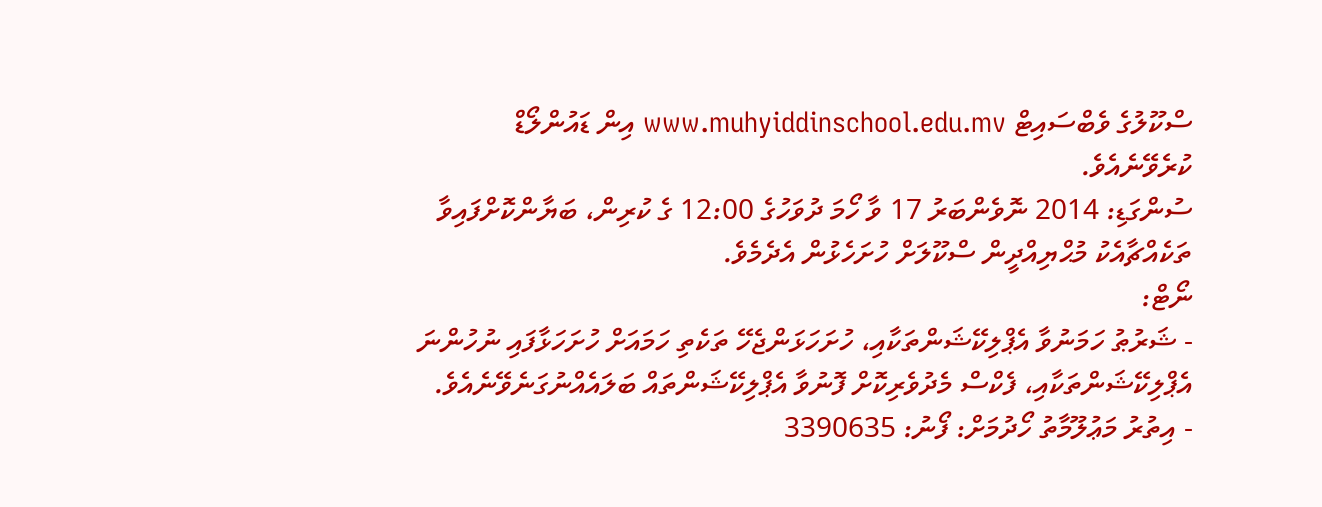ސްކޫލުގެ ވެބްސައިޓް www.muhyiddinschool.edu.mv އިން ޑައުންލޯޑް ކުރެވޭނެއެވެ.
ސުންގަޑި: 2014 ނޮވެންބަރު 17 ވާ ހޯމަ ދުވަހުގެ 12:00 ގެ ކުރިން، ބަޔާންކޮށްފައިވާ ތަކެއްޗާއެކު މުޙްޔިއްދީން ސްކޫލަށް ހުށަހެޅުން އެދެމެވެ.
ނޯޓް:
- ޝަރުޠު ހަމަނުވާ އެޕްލިކޭޝަންތަކާއި، ހުށަހަޅަންޖެހޭ ތަކެތި ހަމައަށް ހުށަހަޅާފައި ނުހުންނަ އެޕްލިކޭޝަންތަކާއި، ފެކްސް މެދުވެރިކޮށް ފޮނުވާ އެޕްލިކޭޝަންތައް ބަލައެއްނުގަނެވޭނެއެވެ.
- އިތުރު މަޢުލޫމާތު ހޯދުމަށް: ފޯނު: 3390635